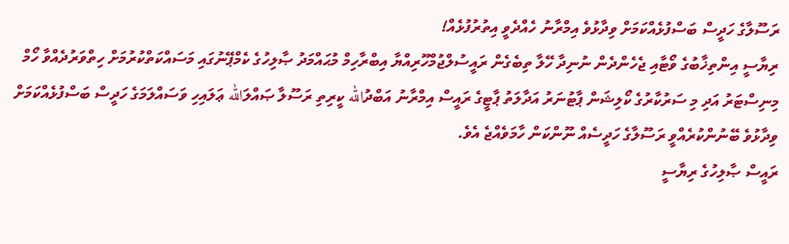ރަސޫލާގެ ހަދީސް ބަސްފުޅެއްކަމަށް ވިދާޅުވެ އިމްރާނު ހެއްދެވީ އިތުރުފުޅެއް!
ރިޔާސީ އިންތިޚާބުގެ ވޯޓާއި ޖެހެންދެން ނުނިދާ ހޭލާ ތިބެގެން ރައީސުލްޖުމްހޫރިއްޔާ އިބްރާހިމް މުޙައްމަދު ޞާލިހުގެ ކެމްޕޭނުގައި މަސައްކަތްކުރުމަށް ހިތްވަރުދެއްވާ ހޯމް މިނިސްޓަރު އަދި މި ސަރުކާރުގެ ކޯލިޝަން ޕާޓުނަރު އަދާލަތު ޕާޓީގެ ރައީސް އިމްރާނު އަބްދުالله ކީރިތި ރަސޫލާ ޞައްލަالله ޢަލައިހި ވަސައްލަމަގެ ހަދީސް ބަސްފުޅެއްކަމަށް ވިދާޅުވެ ބޭނުންކުރެއްވީ ރަސޫލާގެ ހަދީސެއް ނޫންކަން ހާމަވެއްޖެ އެވެ.
ރައީސް ޞާލިހުގެ ރިޔާސީ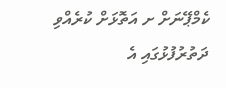ކެމްޕޭނަށް ށ އަތޮޅަށް ކުރެއްވި ދަތުރުފުޅުގައި އެ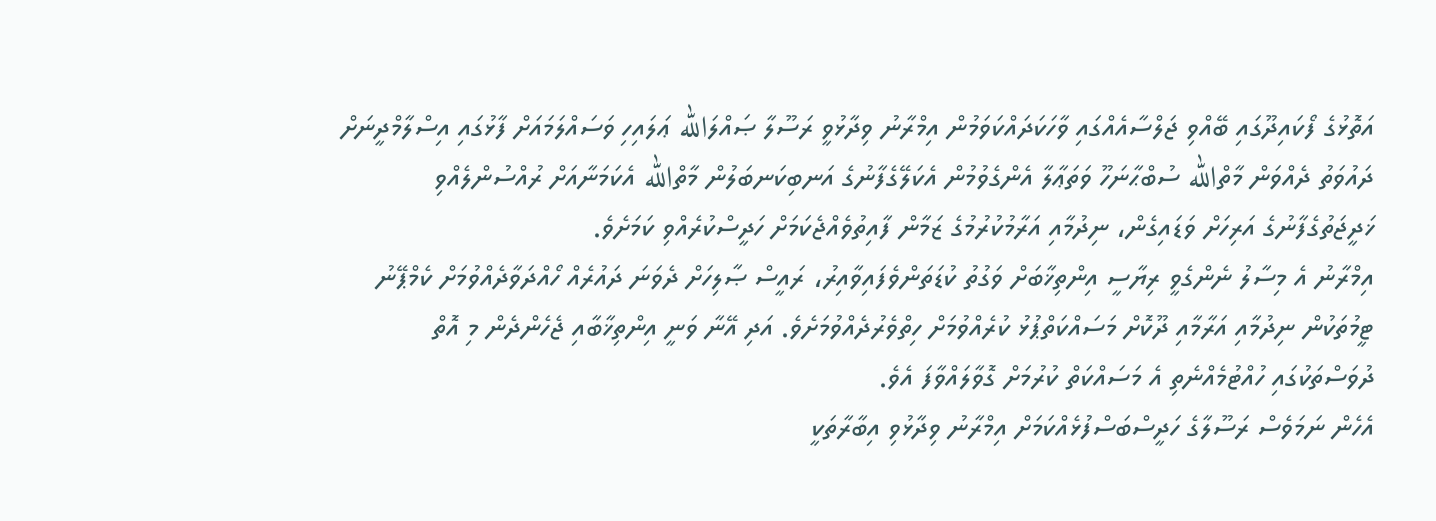އަތޮޅުގެ ފޯކައިދޫގައި ބޭއްވި ޖަލްސާއެއްގައި ވާހަކަދައްކަވަމުން އިމްރާނު ވިދާޅުވީ ރަސޫލާ ޞައްލަالله ޢަލައިހި ވަސައްލަމައަށް ފާޅުގައި އިސްލާމްދީނަށް ދައުވަތު ދެއްވަން މާތްالله ސުބްޙާނަހޫ ވަތަޢާލާ އެންގެވުމުން އެކަލޭގެފާނުގެ އަނބިކަނބަލުން މާތްالله އެކަމަނާއަށް ރުއްސުންލެއްވި ޚަދީޖަތުގެފާނުގެ އަރިހަށް ވަޑައިގެން، ނިދުމާއި އަރާމުކުރުމުގެ ޒަމާން ފާއިތުވެއްޖެކަމަށް ހަދީސްކުރެއްވި ކަމަށެވެ.
އިމްރާނު އެ މިސާލު ނެންގެވީ ރިޔާސީ އިންތިޚާބަށް ވަގުތު ކުޑަތަންވެފައިވާއިރު، ރައީސް ޞާލިހަށް ދެވަނަ ދައުރެއް ހޯއްދަވާދެއްވުމަށް ކެމްޕޭނު ޓީމުތަކުން ނިދުމާއި އަރާމާއި ދޫކޮށް މަސައްކަތްޕުޅު ކުރެއްވުމަށް ހިތްވެރުދެއްވުމަށެވެ. އަދި އޭނާ ވަނީ އިންތިޚާބާއި ޖެހެންދެން މި އޮތް ދުވަސްތަކުގައި ހުއްޓުމެއްނެތި އެ މަސައްކަތް ކުރުމަށް ގޮވާލައްވާފަ އެވެ.
އެހެން ނަމަވެސް ރަސޫލާގެ ހަދީސްބަސްފުޅެއްކަމަށް އިމްރާނު ވިދާޅުވި އިބާރާތަކީ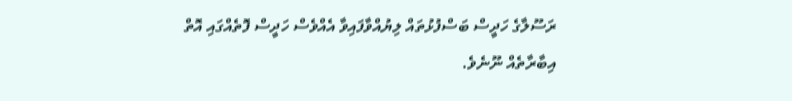ރަސޫލާގެ ހަދީސް ބަސްފުޅުތައް ލިޔުއްވާފައިވާ އެއްވެސް ހަދީސް ފޮތެއްގައި އޮތް އިބާރާތެއް ނޫނެވެ.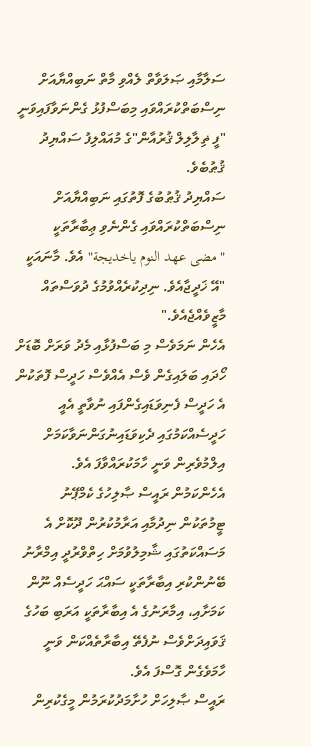ސަލާމާއި ޞަލަވާތް ލެއްވި މާތް ނަބިއްޔާއަށް ނިސްބަތްކުރައްވައި މިބަސްފުޅު ގެންނަވާފައިވަނީ "ފީ ޡިލާލިލް ޤުރުއާން"ގެ މުއައްލިފު ސައްޔިދު ޤުޠުބެވެ.
ސައްޔިދު ޤުޠުބުގެ ފޮތުގައި ނަބިއްޔާއަށް ނިސްބަތްކުރައްވައި ގެންނެވި ޢިބާރާތަކީ "مضى عهد النوم ياخديجة" އެވެ. މާނައަކީ "އޭ ޚަދީޖާއެވެ. ނިދިކުރެއްވުމުގެ ދުވަސްތައް މާޒީވެއްޖެއެވެ."
އެހެން ނަމަވެސް މި ބަސްފުޅާއި މެދު ވަރަށް ބޮޑަށް ހޯދައި ބަލައިގެން ވެސް އެއްވެސް ހަދީސް ފޮތަކުން އެ ހަދީސް ފެނިވަޑައިގެންފައި ނުވާތީ އެއީ ހަދީސެއްކަމުގައި ދެކިވަޑައިނުގަންނަވާކަމަށް އިލްމުވެރިން ވަނީ ހާމަކުރައްވާފަ އެވެ.
އެހެންކަމުން ރައީސް ޞާލިހުގެ ކެމްޕޭނު ޓީމުތަކުން ނިދުމާއި އަރާމުކުރުން ދޫކޮށް އެ މަސައްކަތުގައި ޝާމިލުވުމަށް ހިތްވްރުދީ އިމްރާނު ބޭނުންކުރި އިބާރާތަކީ ސައްޙަ ހަދީސެއް ނޫން ކަމަށާއި، އިމާރަނުގެ އެ އިބާރާތަކީ އަރަބި ބަހުގެ ޤަވައިދަށްވެސް ނުފެތޭ އިބާރާތެއްކަން ވަނީ ހާމަވެގެން ގޮސްފަ އެވެ.
ރައީސް ޞާލިހަށް ހުށާމަދުކުރަމުން މީގެކުރިން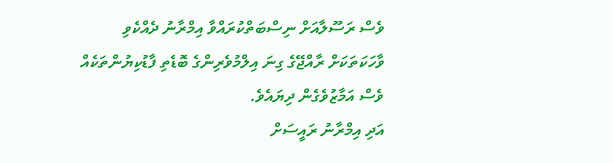ވެސް ރަސޫލާއަށް ނިސްބަތްކުރައްވާ އިމްރާނު ދެއްކެވި ވާހަކަތަކަށް ރާއްޖޭގެ ގިނަ އިލްމުވެރިންގެ ބޮޑެތި ފާޑުކިޔުންތަކެއް ވެސް އަމާޒުވެގެން ދިޔައެވެ.
އަދި އިމްރާނު ރައީސަށް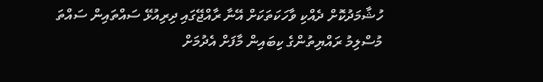ހުޝާމަދުކޮށް ދެއްކި ވާހަކަތަކަށް އޭނާ ރާއްޖޭގައި ދިރިއުޅޭ ސައްތައިން ސައްތަ މުސްލިމު ރައްޔިތުންގެ ކިބައިން މާފަށް އެދުމަށް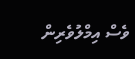ވެސް އިމްލުވެރިން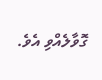ގޮވާލެއްވި އެވެ.